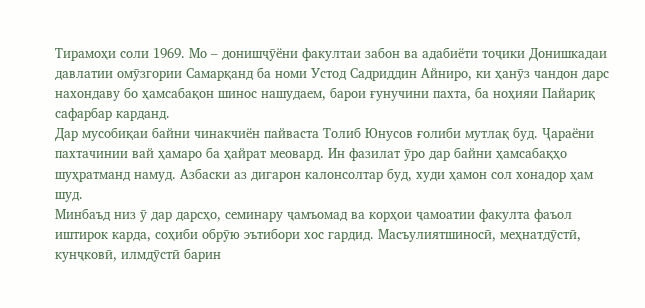Тирамоҳи соли 1969. Мо – донишҷӯёни факултаи забон ва адабиёти тоҷики Донишкадаи давлатии омӯзгории Самарқанд ба номи Устод Садриддин Айниро, ки ҳанӯз чандон дарс нахондаву бо ҳамсабақон шинос нашудаем, барои ғунучини пахта, ба ноҳияи Пайариқ сафарбар карданд.
Дар мусобиқаи байни чинакчиён пайваста Толиб Юнусов ғолиби мутлақ буд. Ҷараёни пахтачинии вай ҳамаро ба ҳайрат меовард. Ин фазилат ӯро дар байни ҳамсабақҳо шуҳратманд намуд. Азбаски аз дигарон калонсолтар буд, худи ҳамон сол хонадор ҳам шуд.
Минбаъд низ ӯ дар дарсҳо, семинару ҷамъомад ва корҳои ҷамоатии факулта фаъол иштирок карда, соҳиби обрӯю эътибори хос гардид. Масъулиятшиносӣ, меҳнатдӯстӣ, кунҷковӣ, илмдӯстӣ барин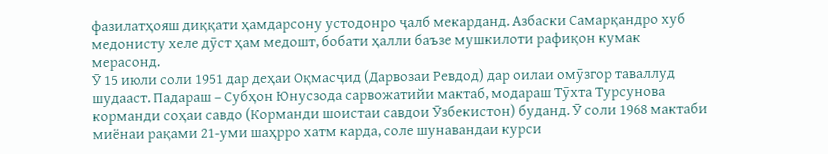фазилатҳояш диққати ҳамдарсону устодонро ҷалб мекарданд. Азбаски Самарқандро хуб медонисту хеле дӯст ҳам медошт, бобати ҳалли баъзе мушкилоти рафиқон кумак мерасонд.
Ӯ 15 июли соли 1951 дар деҳаи Оқмасҷид (Дарвозаи Ревдод) дар оилаи омӯзгор таваллуд шудааст. Падараш – Субҳон Юнусзода сарвожатийи мактаб, модараш Тӯхта Турсунова корманди соҳаи савдо (Корманди шоистаи савдои Ӯзбекистон) буданд. Ӯ соли 1968 мактаби миёнаи рақами 21-уми шаҳрро хатм карда, соле шунавандаи курси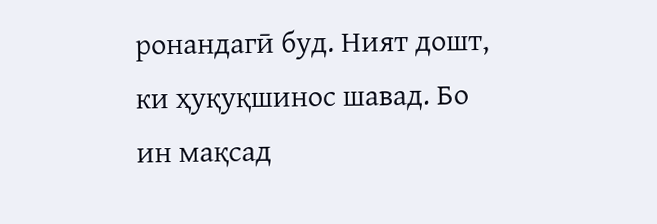ронандагӣ буд. Ният дошт, ки ҳуқуқшинос шавад. Бо ин мақсад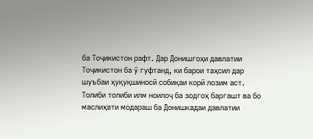ба Тоҷикистон рафт. Дар Донишгоҳи давлатии Тоҷикистон ба ӯ гуфтанд, ки барои таҳсил дар шуъбаи ҳуқуқшиносӣ собиқаи корӣ лозим аст.
Толиби толиби илм ноилоҷ ба зодгоҳ баргашт ва бо маслиҳати модараш ба Донишкадаи давлатии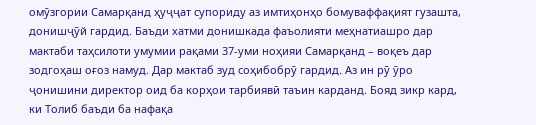омӯзгории Самарқанд ҳуҷҷат супориду аз имтиҳонҳо бомуваффақият гузашта, донишҷӯй гардид. Баъди хатми донишкада фаъолияти меҳнатиашро дар мактаби таҳсилоти умумии рақами 37-уми ноҳияи Самарқанд – воқеъ дар зодгоҳаш оғоз намуд. Дар мактаб зуд соҳибобрӯ гардид. Аз ин рӯ ӯро ҷонишини директор оид ба корҳои тарбиявӣ таъин карданд. Бояд зикр кард, ки Толиб баъди ба нафақа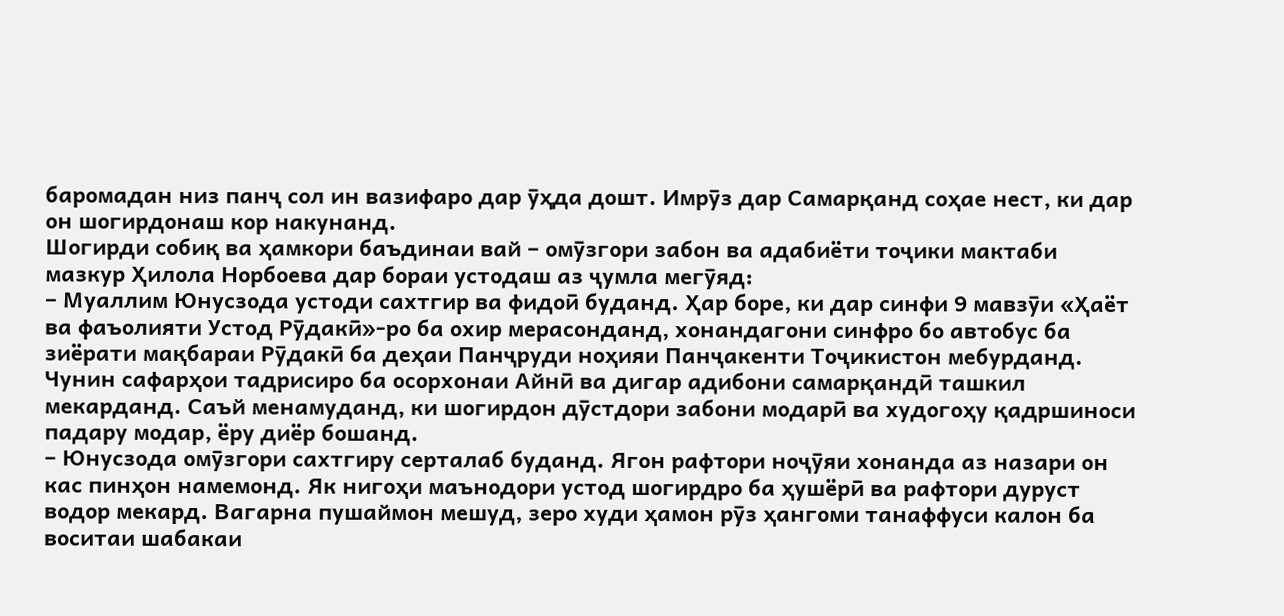баромадан низ панҷ сол ин вазифаро дар ӯҳда дошт. Имрӯз дар Самарқанд соҳае нест, ки дар он шогирдонаш кор накунанд.
Шогирди собиқ ва ҳамкори баъдинаи вай – омӯзгори забон ва адабиёти тоҷики мактаби мазкур Ҳилола Норбоева дар бораи устодаш аз ҷумла мегӯяд:
– Муаллим Юнусзода устоди сахтгир ва фидоӣ буданд. Ҳар боре, ки дар синфи 9 мавзӯи «Ҳаёт ва фаъолияти Устод Рӯдакӣ»-ро ба охир мерасонданд, хонандагони синфро бо автобус ба зиёрати мақбараи Рӯдакӣ ба деҳаи Панҷруди ноҳияи Панҷакенти Тоҷикистон мебурданд. Чунин сафарҳои тадрисиро ба осорхонаи Айнӣ ва дигар адибони самарқандӣ ташкил мекарданд. Саъй менамуданд, ки шогирдон дӯстдори забони модарӣ ва худогоҳу қадршиноси падару модар, ёру диёр бошанд.
– Юнусзода омӯзгори сахтгиру серталаб буданд. Ягон рафтори ноҷӯяи хонанда аз назари он кас пинҳон намемонд. Як нигоҳи маънодори устод шогирдро ба ҳушёрӣ ва рафтори дуруст водор мекард. Вагарна пушаймон мешуд, зеро худи ҳамон рӯз ҳангоми танаффуси калон ба воситаи шабакаи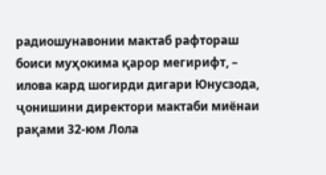радиошунавонии мактаб рафтораш боиси муҳокима қарор мегирифт, – илова кард шогирди дигари Юнусзода, ҷонишини директори мактаби миёнаи рақами 32-юм Лола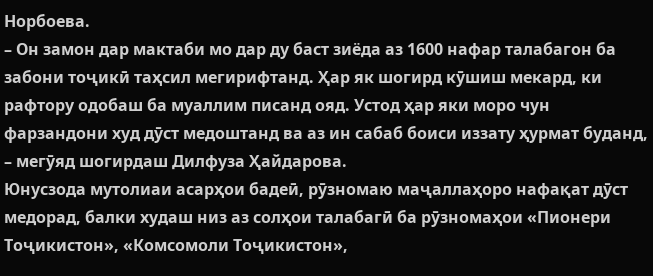Норбоева.
– Он замон дар мактаби мо дар ду баст зиёда аз 1600 нафар талабагон ба забони тоҷикӣ таҳсил мегирифтанд. Ҳар як шогирд кӯшиш мекард, ки рафтору одобаш ба муаллим писанд ояд. Устод ҳар яки моро чун фарзандони худ дӯст медоштанд ва аз ин сабаб боиси иззату ҳурмат буданд, – мегӯяд шогирдаш Дилфуза Ҳайдарова.
Юнусзода мутолиаи асарҳои бадеӣ, рӯзномаю маҷаллаҳоро нафақат дӯст медорад, балки худаш низ аз солҳои талабагӣ ба рӯзномаҳои «Пионери Тоҷикистон», «Комсомоли Тоҷикистон»,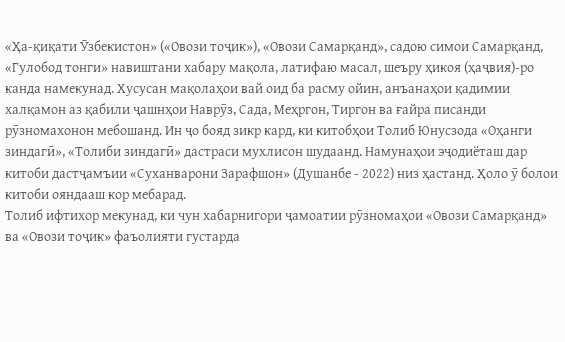«Ҳа-қиқати Ӯзбекистон» («Овози тоҷик»), «Овози Самарқанд», садою симои Самарқанд, «Гулобод тонги» навиштани хабару мақола, латифаю масал, шеъру ҳикоя (ҳаҷвия)-ро канда намекунад. Хусусан мақолаҳои вай оид ба расму ойин, анъанаҳои қадимии халқамон аз қабили ҷашнҳои Наврӯз, Сада, Меҳргон, Тиргон ва ғайра писанди рӯзномахонон мебошанд. Ин ҷо бояд зикр кард, ки китобҳои Толиб Юнусзода «Оҳанги зиндагӣ», «Толиби зиндагӣ» дастраси мухлисон шудаанд. Намунаҳои эҷодиёташ дар китоби дастҷамъии «Суханварони Зарафшон» (Душанбе - 2022) низ ҳастанд. Ҳоло ӯ болои китоби ояндааш кор мебарад.
Толиб ифтихор мекунад, ки чун хабарнигори ҷамоатии рӯзномаҳои «Овози Самарқанд» ва «Овози тоҷик» фаъолияти густарда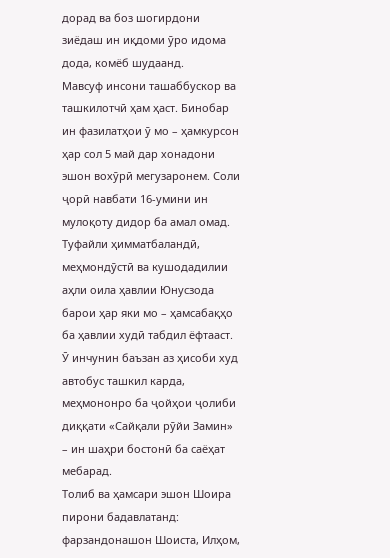дорад ва боз шогирдони зиёдаш ин иқдоми ӯро идома дода, комёб шудаанд.
Мавсуф инсони ташаббускор ва ташкилотчӣ ҳам ҳаст. Бинобар ин фазилатҳои ӯ мо – ҳамкурсон ҳар сол 5 май дар хонадони эшон вохӯрӣ мегузаронем. Соли ҷорӣ навбати 16-умини ин мулоқоту дидор ба амал омад. Туфайли ҳимматбаландӣ, меҳмондӯстӣ ва кушодадилии аҳли оила ҳавлии Юнусзода барои ҳар яки мо – ҳамсабақҳо ба ҳавлии худӣ табдил ёфтааст. Ӯ инчунин баъзан аз ҳисоби худ автобус ташкил карда, меҳмононро ба ҷойҳои ҷолиби диққати «Сайқали рӯйи Замин» – ин шаҳри бостонӣ ба саёҳат мебарад.
Толиб ва ҳамсари эшон Шоира пирони бадавлатанд: фарзандонашон Шоиста, Илҳом,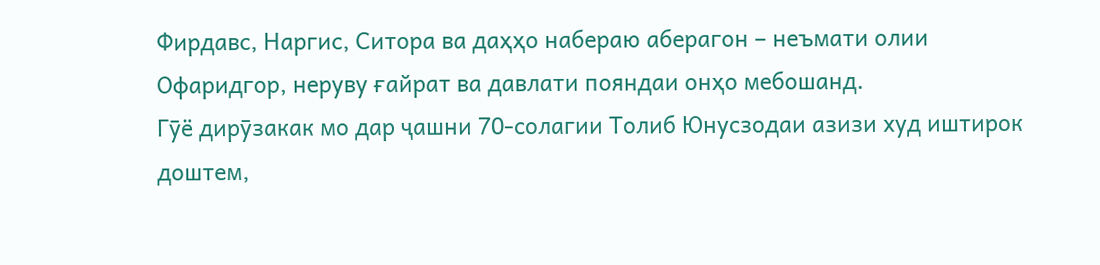Фирдавс, Наргис, Ситора ва даҳҳо набераю аберагон – неъмати олии Офаридгор, неруву ғайрат ва давлати пояндаи онҳо мебошанд.
Гӯё дирӯзакак мо дар ҷашни 70-солагии Толиб Юнусзодаи азизи худ иштирок доштем,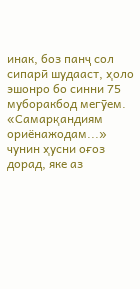инак, боз панҷ сол сипарӣ шудааст, ҳоло эшонро бо синни 75 муборакбод мегӯем.
«Самарқандиям ориёнажодам...» чунин ҳусни оғоз дорад, яке аз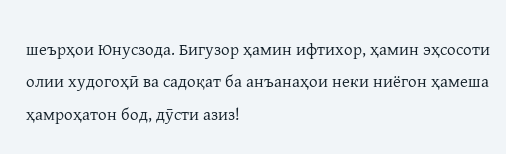шеърҳои Юнусзода. Бигузор ҳамин ифтихор, ҳамин эҳсосоти олии худогоҳӣ ва садоқат ба анъанаҳои неки ниёгон ҳамеша ҳамроҳатон бод, дӯсти азиз!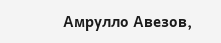Амрулло Авезов,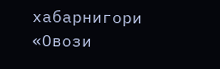хабарнигори
«Овози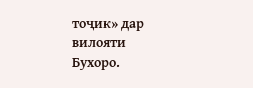тоҷик» дар вилояти Бухоро.